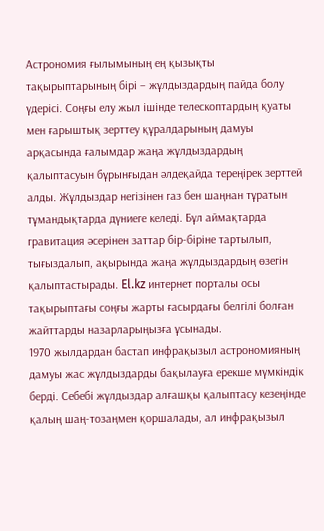Астрономия ғылымының ең қызықты тақырыптарының бірі – жұлдыздардың пайда болу үдерісі. Соңғы елу жыл ішінде телескоптардың қуаты мен ғарыштық зерттеу құралдарының дамуы арқасында ғалымдар жаңа жұлдыздардың қалыптасуын бұрынғыдан әлдеқайда тереңірек зерттей алды. Жұлдыздар негізінен газ бен шаңнан тұратын тұмандықтарда дүниеге келеді. Бұл аймақтарда гравитация әсерінен заттар бір-біріне тартылып, тығыздалып, ақырында жаңа жұлдыздардың өзегін қалыптастырады. El.kz интернет порталы осы тақырыптағы соңғы жарты ғасырдағы белгілі болған жайттарды назарларыңызға ұсынады.
1970 жылдардан бастап инфрақызыл астрономияның дамуы жас жұлдыздарды бақылауға ерекше мүмкіндік берді. Себебі жұлдыздар алғашқы қалыптасу кезеңінде қалың шаң-тозаңмен қоршалады, ал инфрақызыл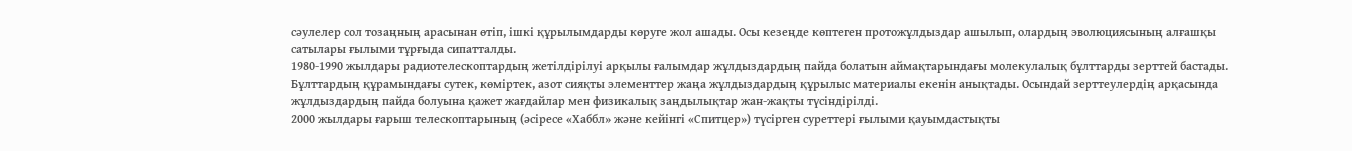сәулелер сол тозаңның арасынан өтіп, ішкі құрылымдарды көруге жол ашады. Осы кезеңде көптеген протожұлдыздар ашылып, олардың эволюциясының алғашқы сатылары ғылыми тұрғыда сипатталды.
1980-1990 жылдары радиотелескоптардың жетілдірілуі арқылы ғалымдар жұлдыздардың пайда болатын аймақтарындағы молекулалық бұлттарды зерттей бастады. Бұлттардың құрамындағы сутек, көміртек, азот сияқты элементтер жаңа жұлдыздардың құрылыс материалы екенін анықтады. Осындай зерттеулердің арқасында жұлдыздардың пайда болуына қажет жағдайлар мен физикалық заңдылықтар жан-жақты түсіндірілді.
2000 жылдары ғарыш телескоптарының (әсіресе «Хаббл» және кейінгі «Спитцер») түсірген суреттері ғылыми қауымдастықты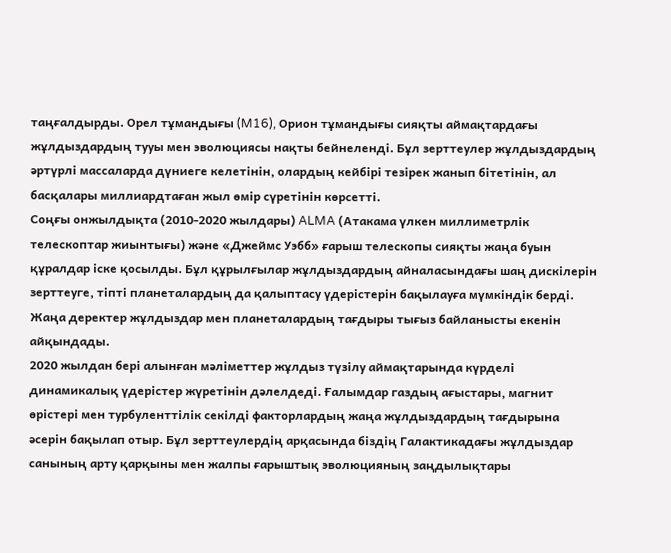таңғалдырды. Орел тұмандығы (M16), Орион тұмандығы сияқты аймақтардағы жұлдыздардың тууы мен эволюциясы нақты бейнеленді. Бұл зерттеулер жұлдыздардың әртүрлі массаларда дүниеге келетінін, олардың кейбірі тезірек жанып бітетінін, ал басқалары миллиардтаған жыл өмір сүретінін көрсетті.
Соңғы онжылдықта (2010-2020 жылдары) ALMA (Атакама үлкен миллиметрлік телескоптар жиынтығы) және «Джеймс Уэбб» ғарыш телескопы сияқты жаңа буын құралдар іске қосылды. Бұл құрылғылар жұлдыздардың айналасындағы шаң дискілерін зерттеуге, тіпті планеталардың да қалыптасу үдерістерін бақылауға мүмкіндік берді. Жаңа деректер жұлдыздар мен планеталардың тағдыры тығыз байланысты екенін айқындады.
2020 жылдан бері алынған мәліметтер жұлдыз түзілу аймақтарында күрделі динамикалық үдерістер жүретінін дәлелдеді. Ғалымдар газдың ағыстары, магнит өрістері мен турбуленттілік секілді факторлардың жаңа жұлдыздардың тағдырына әсерін бақылап отыр. Бұл зерттеулердің арқасында біздің Галактикадағы жұлдыздар санының арту қарқыны мен жалпы ғарыштық эволюцияның заңдылықтары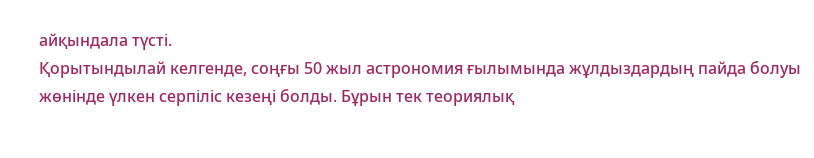айқындала түсті.
Қорытындылай келгенде, соңғы 50 жыл астрономия ғылымында жұлдыздардың пайда болуы жөнінде үлкен серпіліс кезеңі болды. Бұрын тек теориялық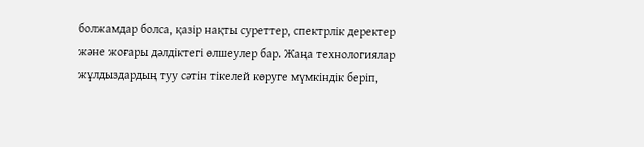болжамдар болса, қазір нақты суреттер, спектрлік деректер және жоғары дәлдіктегі өлшеулер бар. Жаңа технологиялар жұлдыздардың туу сәтін тікелей көруге мүмкіндік беріп,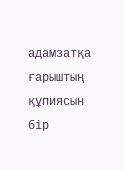адамзатқа ғарыштың құпиясын бір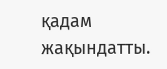қадам жақындатты.